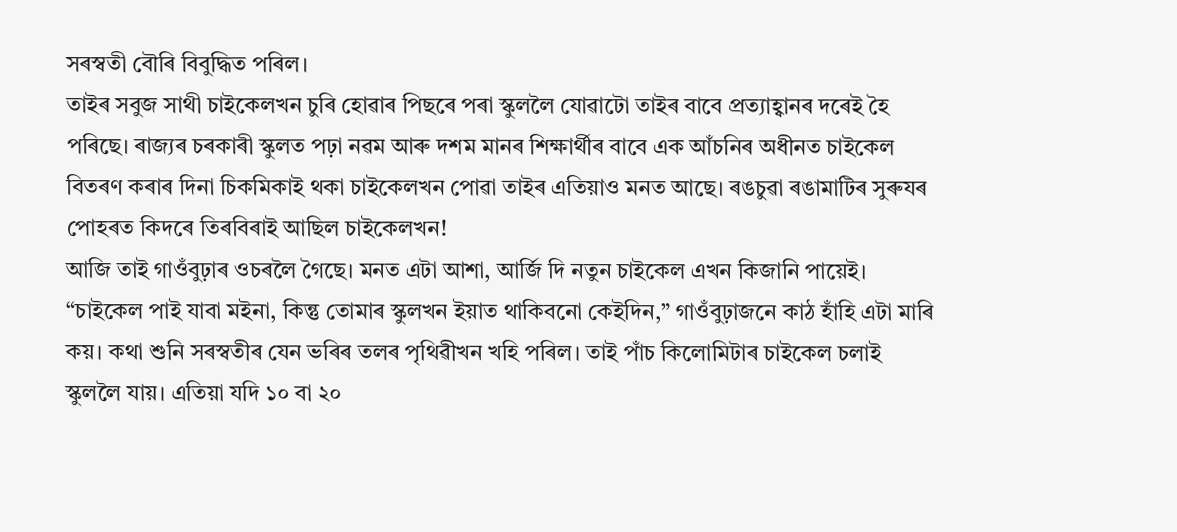সৰস্বতী বৌৰি বিবুদ্ধিত পৰিল।
তাইৰ সবুজ সাথী চাইকেলখন চুৰি হোৱাৰ পিছৰে পৰা স্কুললৈ যোৱাটো তাইৰ বাবে প্ৰত্যাহ্বানৰ দৰেই হৈ পৰিছে। ৰাজ্যৰ চৰকাৰী স্কুলত পঢ়া নৱম আৰু দশম মানৰ শিক্ষাৰ্থীৰ বাবে এক আঁচনিৰ অধীনত চাইকেল বিতৰণ কৰাৰ দিনা চিকমিকাই থকা চাইকেলখন পোৱা তাইৰ এতিয়াও মনত আছে। ৰঙচুৱা ৰঙামাটিৰ সুৰুযৰ পোহৰত কিদৰে তিৰবিৰাই আছিল চাইকেলখন!
আজি তাই গাওঁবুঢ়াৰ ওচৰলৈ গৈছে। মনত এটা আশা, আৰ্জি দি নতুন চাইকেল এখন কিজানি পায়েই। “চাইকেল পাই যাবা মইনা, কিন্তু তোমাৰ স্কুলখন ইয়াত থাকিবনো কেইদিন,” গাওঁবুঢ়াজনে কাঠ হাঁহি এটা মাৰি কয়। কথা শুনি সৰস্বতীৰ যেন ভৰিৰ তলৰ পৃথিৱীখন খহি পৰিল। তাই পাঁচ কিলোমিটাৰ চাইকেল চলাই স্কুললৈ যায়। এতিয়া যদি ১০ বা ২০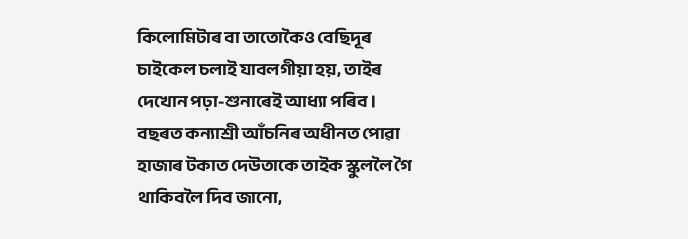কিলোমিটাৰ বা তাতোকৈও বেছিদূৰ চাইকেল চলাই যাবলগীয়া হয়, তাইৰ দেখোন পঢ়া-শুনাৰেই আধ্যা পৰিব। বছৰত কন্যাশ্ৰী আঁচনিৰ অধীনত পোৱা হাজাৰ টকাত দেউতাকে তাইক স্কুললৈ গৈ থাকিবলৈ দিব জানো,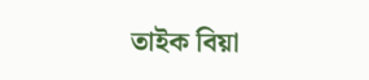তাইক বিয়া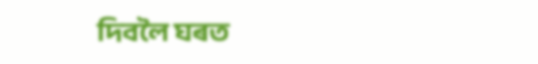দিবলৈ ঘৰত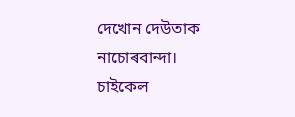দেখোন দেউতাক নাচোৰবান্দা।
চাইকেল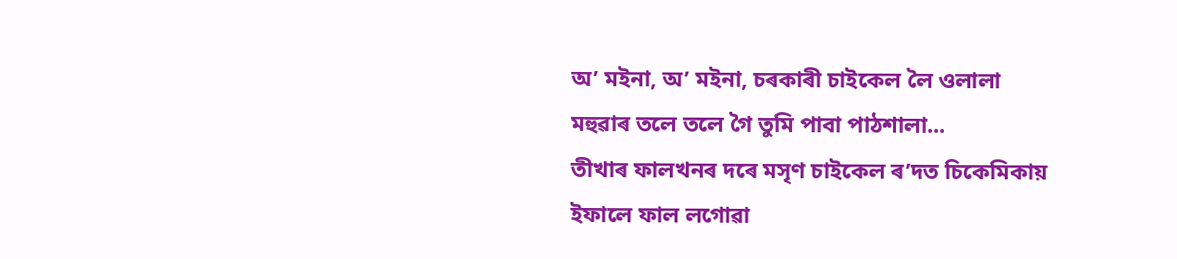অ’ মইনা, অ’ মইনা, চৰকাৰী চাইকেল লৈ ওলালা
মহুৱাৰ তলে তলে গৈ তুমি পাবা পাঠশালা...
তীখাৰ ফালখনৰ দৰে মসৃণ চাইকেল ৰ’দত চিকেমিকায়
ইফালে ফাল লগোৱা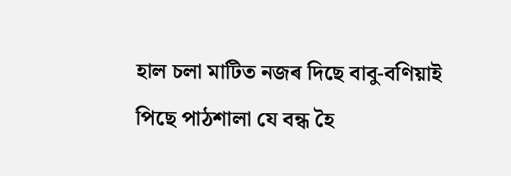হাল চলা মাটিত নজৰ দিছে বাবু-বণিয়াই
পিছে পাঠশালা যে বন্ধ হৈ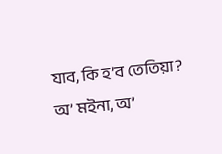যাব, কি হ’ব তেতিয়া?
অ’ মইনা, অ’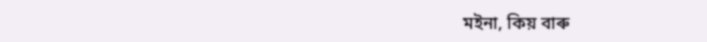মইনা, কিয় বাৰু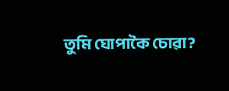তুমি ঘোপাকৈ চোৱা?